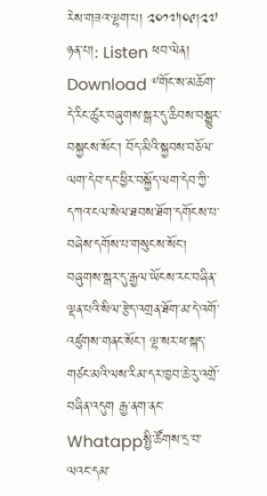རེས་གཟའ་ལྷག་པ། ༢༠༡༧།༠༩།༢༧
ཉན་པ།: Listen ཕབ་ལེན། Download ༸གོང་ས་མཆོག་དེ་རིང་ཚུར་བཞུགས་སྒར་དུ་ཆིབས་བསྒྱུར་བསྐྱངས་སོང་། བོད་མིའི་སྐྱབས་བཅོལ་ལག་དེབ་དང་ཕྱིར་བསྐྱོད་ལག་དེབ་ཀྱི་དཀའ་ངལ་སེལ་ཐབས་ཐོག་དགོངས་པ་བཞེས་དགོས་པ་གསུངས་སོང། བཞུགས་སྒར་དུ་རྒྱལ་ཡོངས་རང་བཞིན་ལྡན་པའི་སིལ་རྩེད་འགྲན་ཐོག་མ་དེ་འགོ་འཛུགས་གནང་སོང་། ལྷ་སར་ཕ་སྐད་གཙང་མའི་ལས་རིམ་དར་ཁྱབ་ཆེ་རུ་འགྲོ་བཞིན་འདུག རྒྱ་ནག་ནང་Whatappསྤྱི་ཚོགས་དྲ་བ་ལའང་དམ་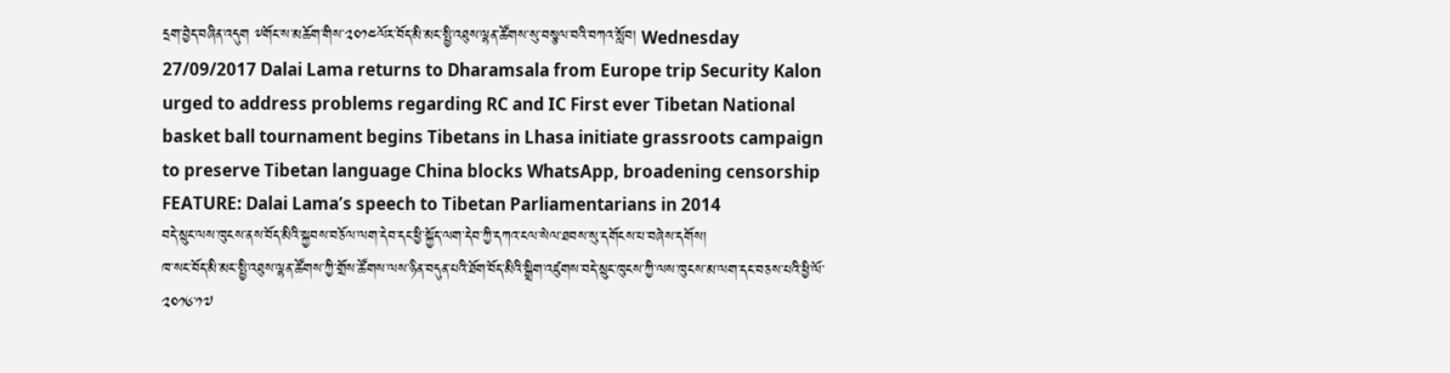དྲག་བྱེད་བཞིན་འདུག ༸གོང་ས་མཆོག་གིས་༢༠༡༤ལོར་བོད་མི་མང་སྤྱི་འཐུས་ལྷན་ཚོགས་སུ་བསྩལ་བའི་བཀའ་སློབ། Wednesday 27/09/2017 Dalai Lama returns to Dharamsala from Europe trip Security Kalon urged to address problems regarding RC and IC First ever Tibetan National basket ball tournament begins Tibetans in Lhasa initiate grassroots campaign to preserve Tibetan language China blocks WhatsApp, broadening censorship FEATURE: Dalai Lama’s speech to Tibetan Parliamentarians in 2014
བདེ་སྲུང་ལས་ཁུངས་ནས་བོད་མིའི་སྐྱབས་བཅོལ་ལག་དེབ་དང་ཕྱི་སྐྱོད་ལག་དེབ་ཀྱི་དཀའ་ངལ་སེལ་ཐབས་སུ་དགོངས་པ་བཞེས་དགོས།
ཁ་སང་བོད་མི་མང་སྤྱི་འཐུས་ལྷན་ཚོགས་ཀྱི་གྲོས་ཚོགས་ལས་ཉིན་བདུན་པའི་ཐོག་བོད་མིའི་སྒྲིག་འཛུགས་བདེ་སྲུང་ཁུངས་ཀྱི་ལས་ཁུངས་མ་ལག་དང་བཅས་པའི་ཕྱི་ལོ་ ༢༠༡༦་༡༧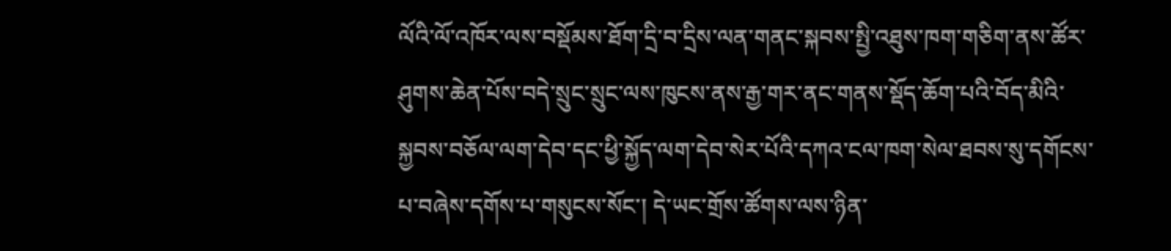ལོའི་ལོ་འཁོར་ལས་བསྡོམས་ཐོག་དྲི་བ་དྲིས་ལན་གནང་སྐབས་སྤྱི་འཐུས་ཁག་གཅིག་ནས་ཚོར་ཤུགས་ཆེན་པོས་བདེ་སྲུང་སྲུང་ལས་ཁུངས་ནས་རྒྱ་གར་ནང་གནས་སྡོད་ཆོག་པའི་བོད་མིའི་སྐྱབས་བཅོལ་ལག་དེབ་དང་ཕྱི་སྐྱོད་ལག་དེབ་སེར་པོའི་དཀའ་ངལ་ཁག་སེལ་ཐབས་སུ་དགོངས་པ་བཞེས་དགོས་པ་གསུངས་སོང་། དེ་ཡང་གྲོས་ཚོགས་ལས་ཉིན་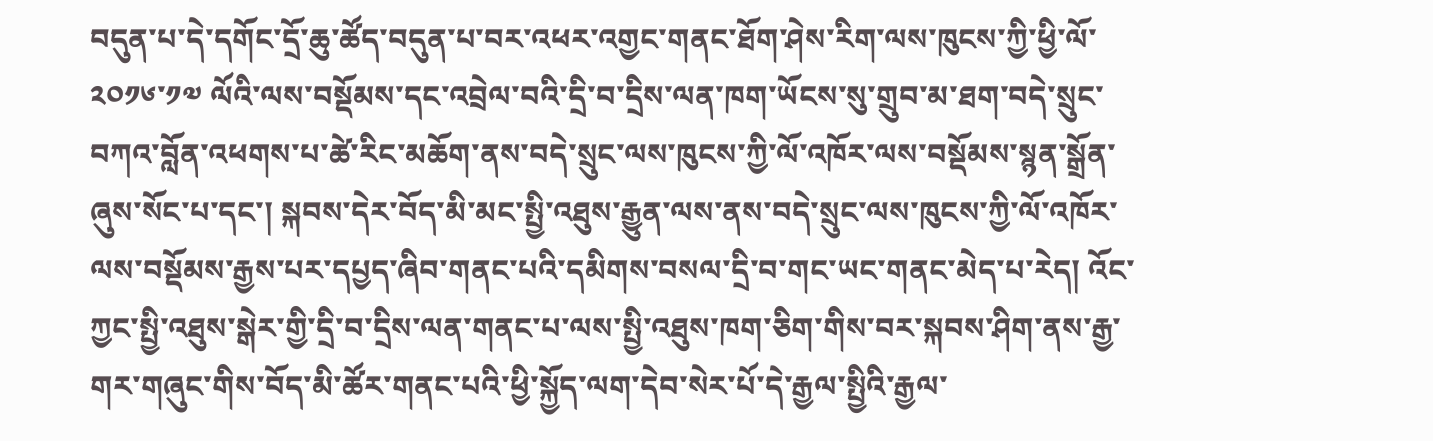བདུན་པ་དེ་དགོང་དྲོ་ཆུ་ཚོད་བདུན་པ་བར་འཕར་འགྱང་གནང་ཐོག་ཤེས་རིག་ལས་ཁུངས་ཀྱི་ཕྱི་ལོ་ ༢༠༡༦་༡༧ ལོའི་ལས་བསྡོམས་དང་འབྲེལ་བའི་དྲི་བ་དྲིས་ལན་ཁག་ཡོངས་སུ་གྲུབ་མ་ཐག་བདེ་སྲུང་བཀའ་བློན་འཕགས་པ་ཚེ་རིང་མཆོག་ནས་བདེ་སྲུང་ལས་ཁུངས་ཀྱི་ལོ་འཁོར་ལས་བསྡོམས་སྙན་སྒྲོན་ཞུས་སོང་པ་དང་། སྐབས་དེར་བོད་མི་མང་སྤྱི་འཐུས་རྒྱུན་ལས་ནས་བདེ་སྲུང་ལས་ཁུངས་ཀྱི་ལོ་འཁོར་ལས་བསྡོམས་རྒྱས་པར་དཔྱད་ཞིབ་གནང་པའི་དམིགས་བསལ་དྲི་བ་གང་ཡང་གནང་མེད་པ་རེད། འོང་ཀྱང་སྤྱི་འཐུས་སྒེར་གྱི་དྲི་བ་དྲིས་ལན་གནང་པ་ལས་སྤྱི་འཐུས་ཁག་ཅིག་གིས་བར་སྐབས་ཤིག་ནས་རྒྱ་གར་གཞུང་གིས་བོད་མི་ཚོར་གནང་པའི་ཕྱི་སྐྱོད་ལག་དེབ་སེར་པོ་དེ་རྒྱལ་སྤྱིའི་རྒྱལ་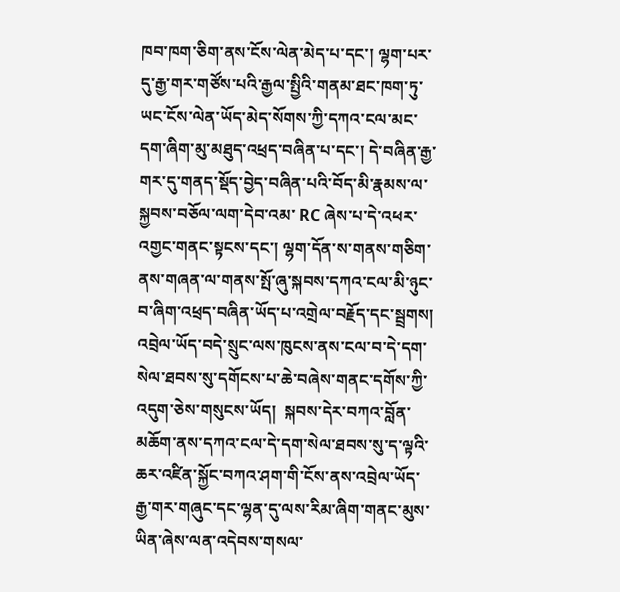ཁབ་ཁག་ཅིག་ནས་ངོས་ལེན་མེད་པ་དང་། ལྷག་པར་དུ་རྒྱ་གར་གཙོས་པའི་རྒྱལ་སྤྱིའི་གནམ་ཐང་ཁག་ཏུ་ཡང་ངོས་ལེན་ཡོད་མེད་སོགས་ཀྱི་དཀའ་ངལ་མང་དག་ཞིག་མུ་མཐུད་འཕྲད་བཞིན་པ་དང་། དེ་བཞིན་རྒྱ་གར་དུ་གནད་སྡོད་བྱེད་བཞིན་པའི་བོད་མི་རྣམས་ལ་སྐྱབས་བཅོལ་ལག་དེབ་འམ་ RC ཞེས་པ་དེ་འཕར་འགྱང་གནང་སྟངས་དང་། ལྷག་དོན་ས་གནས་གཅིག་ནས་གཞན་ལ་གནས་སྤོ་ཞུ་སྐབས་དཀའ་ངལ་མི་ཉུང་བ་ཞིག་འཕྲད་བཞིན་ཡོད་པ་འགྲེལ་བརྗོད་དང་སྦྲགས། འབྲེལ་ཡོད་བདེ་སྲུང་ལས་ཁུངས་ནས་ངལ་བ་དེ་དག་སེལ་ཐབས་སུ་དགོངས་པ་ཆེ་བཞེས་གནང་དགོས་ཀྱི་འདུག་ཅེས་གསུངས་ཡོད།  སྐབས་དེར་བཀའ་བློན་མཆོག་ནས་དཀའ་ངལ་དེ་དག་སེལ་ཐབས་སུ་ད་ལྟའི་ཆར་འཛིན་སྐྱོང་བཀའ་ཤག་གི་ངོས་ནས་འབྲེལ་ཡོད་རྒྱ་གར་གཞུང་དང་ལྷན་དུ་ལས་རིམ་ཞིག་གནང་མུས་ཡིན་ཞེས་ལན་འདེབས་གསལ་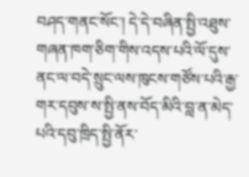བཤད་གནང་སོང་། དེ་དེ་བཞིན་སྤྱི་འཐུས་གཞན་ཁག་ཅིག་གིས་འདས་པའི་ལོ་དུས་ནང་ལ་བདེ་སྲུང་ལས་ཁུངས་གཙོས་པའི་རྒྱ་གར་དབུས་ས་སྤྱི་ནས་བོད་མིའི་བླ་ན་མེད་པའི་དབུ་ཁྲིད་སྤྱི་ནོར་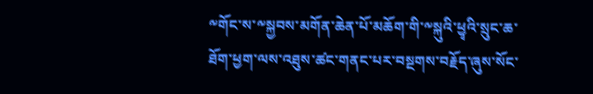༸གོང་ས་༸སྐྱབས་མགོན་ཆེན་པོ་མཆོག་གི་༸སྐུའི་ཕྱྭའི་སྲུང་ཆ་ཐོག་ཕྱག་ལས་འཐུས་ཚང་གནང་པར་བསྔགས་བརྗོད་ཞུས་སོང་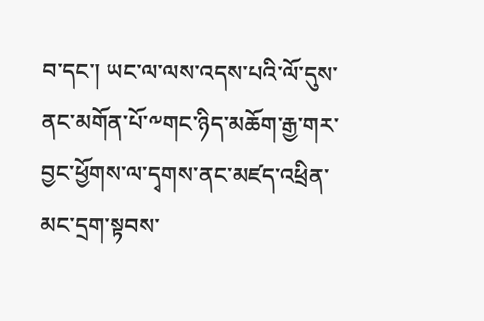བ་དང་། ཡང་ལ་ལས་འདས་པའི་ལོ་དུས་ནང་མགོན་པོ་༸གང་ཉིད་མཆོག་རྒྱ་གར་བྱང་ཕྱོགས་ལ་དྭགས་ནང་མཛད་འཕྲིན་མང་དྲག་སྟབས་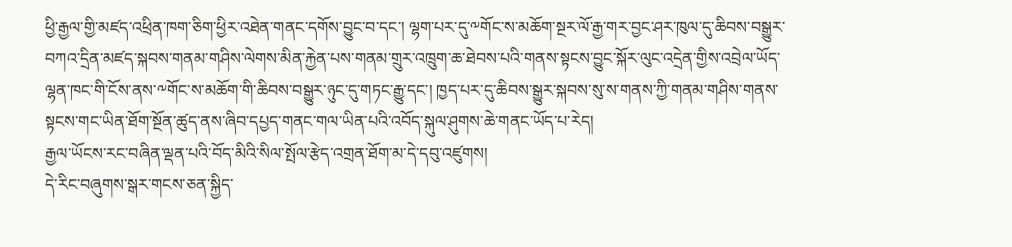ཕྱི་རྒྱལ་གྱི་མཛད་འཕྲིན་ཁག་ཅིག་ཕྱིར་འཐེན་གནང་དགོས་བྱུང་བ་དང་། ལྷག་པར་དུ་༸གོང་ས་མཆོག་སྔར་ལོ་རྒྱ་གར་བྱང་ཤར་ཁུལ་དུ་ཆིབས་བསྒྱུར་བཀའ་དྲིན་མཛད་སྐབས་གནམ་གཤིས་ལེགས་མིན་རྐྱེན་པས་གནམ་གྲུར་འཁྲུག་ཆ་ཐེབས་པའི་གནས་སྟངས་བྱུང་སྐོར་ལུང་འདྲེན་གྱིས་འབྲེལ་ཡོད་ལྷན་ཁང་གི་ངོས་ནས་༸གོང་ས་མཆོག་གི་ཆིབས་བསྒྱུར་ཉུང་དུ་གཏང་རྒྱུ་དང་། ཁྱད་པར་དུ་ཆིབས་སྒྱུར་སྐབས་སུ་ས་གནས་ཀྱི་གནམ་གཤིས་གནས་སྟངས་གང་ཡིན་ཐོག་སྔོན་ཚུད་ནས་ཞིབ་དཔྱད་གནང་གལ་ཡིན་པའི་འབོད་སྐུལ་ཤུགས་ཆེ་གནང་ཡོད་པ་རེད།
རྒྱལ་ཡོངས་རང་བཞིན་ལྡན་པའི་བོད་མིའི་སིལ་སྤོལ་རྩེད་འགྲན་ཐོག་མ་དེ་དབུ་འཛུགས།
དེ་རིང་བཞུགས་སྒར་གངས་ཅན་སྐྱིད་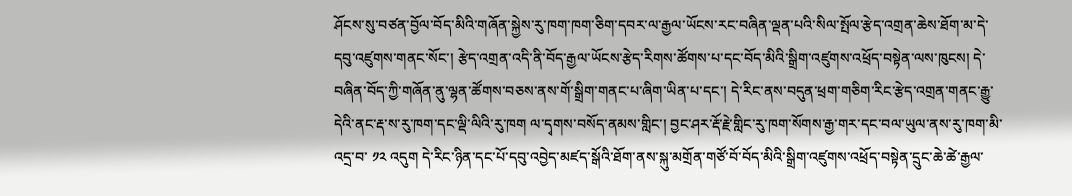ཤོངས་སུ་བཙན་བྱོལ་བོད་མིའི་གཞོན་སྐྱེས་རུ་ཁག་ཁག་ཅིག་དབར་ལ་རྒྱལ་ཡོངས་རང་བཞིན་ལྡན་པའི་སིལ་སྤོལ་རྩེད་འགྲན་ཆེས་ཐོག་མ་དེ་དབུ་འཛུགས་གནང་སོང་། རྩེད་འགྲན་འདི་ནི་བོད་རྒྱལ་ཡོངས་རྩེད་རིགས་ཚོགས་པ་དང་བོད་མིའི་སྒྲིག་འཛུགས་འཕྲོད་བསྟེན་ལས་ཁུངས། དེ་བཞིན་བོད་ཀྱི་གཞོན་ནུ་ལྷན་ཚོགས་བཅས་ནས་གོ་སྒྲིག་གནང་པ་ཞིག་ཡིན་པ་དང་། དེ་རིང་ནས་བདུན་ཕྲག་གཅིག་རིང་རྩེད་འགྲན་གནང་རྒྱུ་དེའི་ནང་རྡ་ས་རུ་ཁག་དང་ལྡི་ལིའི་རུ་ཁག ལ་དྭགས་བསོད་ནམས་གླིང་། བྱང་ཤར་རྡོ་རྗེ་གླིང་རུ་ཁག་སོགས་རྒྱ་གར་དང་བལ་ཡུལ་ནས་རུ་ཁག་མི་འདྲ་བ་ ༡༢ འདུག དེ་རིང་ཉིན་དང་པོ་དབུ་འབྱེད་མཛད་སྒོའི་ཐོག་ནས་སྐུ་མགྲོན་གཙོ་བོ་བོད་མིའི་སྒྲིག་འཛུགས་འཕྲོད་བསྟེན་དྲུང་ཆེ་ཚེ་རྒྱལ་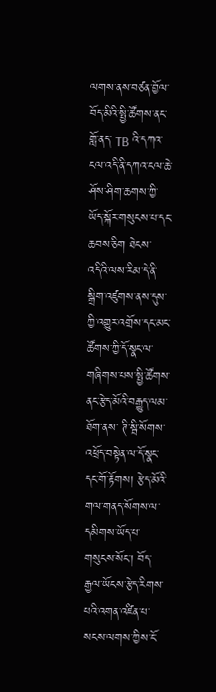ལགས་ནས་བཙན་བྱོལ་བོད་མིའི་སྤྱི་ཚོགས་ནང་གློ་ནད་ TB འི་དཀའ་ངལ་འདི་ནི་དཀའ་ངལ་ཆེ་ཤོས་ཤིག་ཆགས་ཀྱི་ཡོད་སྐོར་གསུངས་པ་དང་ཆབས་ཅིག ཐེངས་འདིའི་ལས་རིམ་དེ་ནི་སྒྲིག་འཛུགས་ནས་དུས་ཀྱི་འགྱུར་འགྲོས་དང་མང་ཚོགས་ཀྱི་དོ་སྣང་ལ་གཞིགས་པས་སྤྱི་ཚོགས་ནང་རྩེད་མོའི་བརྒྱུད་ལམ་ཐོག་ནས་ ཊི་སྦི་སོགས་འཕྲོད་བསྟེན་ལ་དོ་སྣང་དང་གོ་རྟོགས། རྩེད་མོའི་གལ་གནད་སོགས་ལ་དམིགས་ཡོད་པ་གསུངས་སོང་། བོད་རྒྱལ་ཡོངས་རྩེད་རིགས་པའི་འགན་འཛིན་པ་སངས་ལགས་ཀྱིས་ངོ་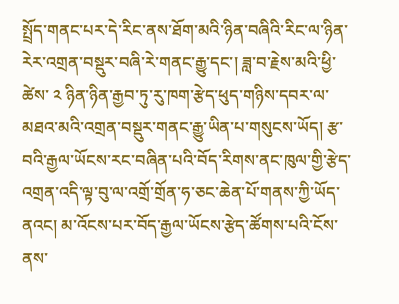སྤྲོད་གནང་པར་དེ་རིང་ནས་ཐོག་མའི་ཉིན་བཞིའི་རིང་ལ་ཉིན་རེར་འགྲན་བསྡུར་བཞི་རེ་གནང་རྒྱུ་དང་། ཟླ་བ་རྗེས་མའི་ཕྱི་ཚེས་ ༢ ཉིན་ཉིན་རྒྱབ་ཏུ་རུ་ཁག་རྩེད་ཕུད་གཉིས་དབར་ལ་མཐའ་མའི་འགྲན་བསྡུར་གནང་རྒྱུ་ཡིན་པ་གསུངས་ཡོད། རྩ་བའི་རྒྱལ་ཡོངས་རང་བཞིན་པའི་བོད་རིགས་ནང་ཁུལ་གྱི་རྩེད་འགྲན་འདི་ལྟ་བུ་ལ་འགྲོ་གྲོན་ཧ་ཅང་ཆེན་པོ་གནས་ཀྱི་ཡོད་ནའང། མ་འོངས་པར་བོད་རྒྱལ་ཡོངས་རྩེད་ཚོགས་པའི་ངོས་ནས་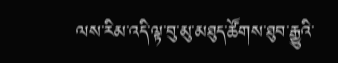ལས་རིམ་འདི་ལྟ་བུ་མུ་མཐུད་ཚོགས་ཐུབ་རྒྱུའི་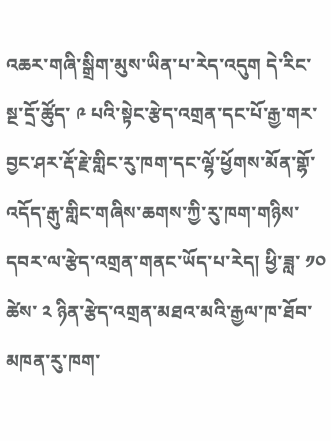འཆར་གཞི་སྒྲིག་མུས་ཡིན་པ་རེད་འདུག དེ་རིང་སྔ་དྲོ་ཚོུད་ ༩ པའི་སྟེང་རྩེད་འགྲན་དང་པོ་རྒྱ་གར་བྱང་ཤར་རྡོ་རྗེ་གླིང་རུ་ཁག་དང་ལྷོ་ཕྱོགས་མོན་གྷོ་འདོད་རྒུ་གླིང་གཞིས་ཆགས་ཀྱི་རུ་ཁག་གཉིས་དབར་ལ་རྩེད་འགྲན་གནང་ཡོད་པ་རེད། ཕྱི་ཟླ་ ༡༠ ཚེས་ ༢ ཉིན་རྩེད་འགྲན་མཐའ་མའི་རྒྱལ་ཁ་ཐོབ་མཁན་རུ་ཁག་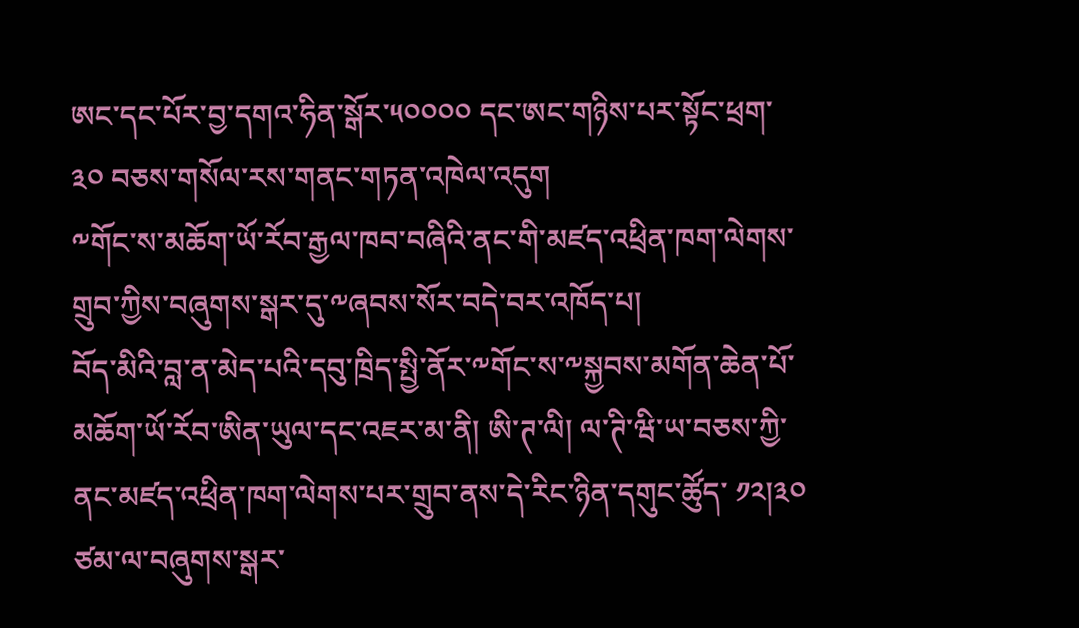ཨང་དང་པོར་བྱ་དགའ་ཧིན་སྒོར་༥༠༠༠༠ དང་ཨང་གཉིས་པར་སྟོང་ཕྲག་ ༣༠ བཅས་གསོལ་རས་གནང་གཏན་འཁེལ་འདུག
༸གོང་ས་མཆོག་ཡོ་རོབ་རྒྱལ་ཁབ་བཞིའི་ནང་གི་མཛད་འཕྲིན་ཁག་ལེགས་གྲུབ་ཀྱིས་བཞུགས་སྒར་དུ་༸ཞབས་སོར་བདེ་བར་འཁོད་པ།
བོད་མིའི་བླ་ན་མེད་པའི་དབུ་ཁྲིད་སྤྱི་ནོར་༸གོང་ས་༸སྐྱབས་མགོན་ཆེན་པོ་མཆོག་ཡོ་རོབ་ཨིན་ཡུལ་དང་འཇར་མ་ནི། ཨི་ཊ་ལི། ལ་ཊི་ཝི་ཡ་བཅས་ཀྱི་ནང་མཛད་འཕྲིན་ཁག་ལེགས་པར་གྲུབ་ནས་དེ་རིང་ཉིན་དགུང་ཚོུད་ ༡༢།༣༠ ཙམ་ལ་བཞུགས་སྒར་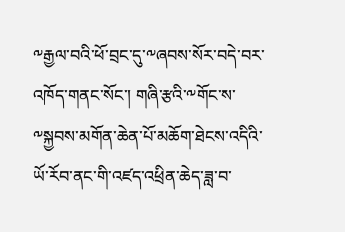༸རྒྱལ་བའི་ཕོ་བྲང་དུ་༸ཞབས་སོར་བདེ་བར་འཁོད་གནང་སོང་། གཞི་རྩའི་༸གོང་ས་༸སྐྱབས་མགོན་ཆེན་པོ་མཆོག་ཐེངས་འདིའི་ཡོ་རོབ་ནང་གི་འཛད་འཕྲིན་ཆེད་ཟླ་བ་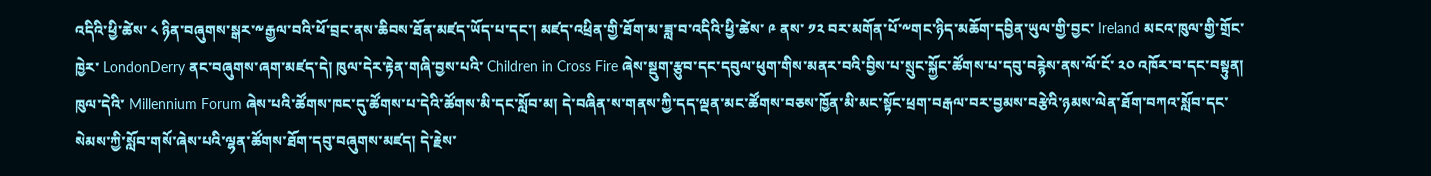འདིའི་ཕྱི་ཚེས་ ༨ ཉིན་བཞུགས་སྒར་༸རྒྱལ་བའི་ཕོ་བྲང་ནས་ཆིབས་ཐོན་མཛད་ཡོད་པ་དང་། མཛད་འཕྲིན་གྱི་ཐོག་མ་ཟླ་བ་འདིའི་ཕྱི་ཚེས་ ༩ ནས་ ༡༢ བར་མགོན་པོ་༸གང་ཉིད་མཆོག་དབྱིན་ཡུལ་གྱི་བྱང་ Ireland མངའ་ཁུལ་གྱི་གྲོང་ཁྱེར་ LondonDerry ནང་བཞུགས་ཞག་མཛད་དེ། ཁུལ་དེར་རྟེན་གཞི་བྱས་པའི་ Children in Cross Fire ཞེས་སྡུག་རྩུབ་དང་དབུལ་ཕུག་གིས་མནར་བའི་བྱིས་པ་སྲུང་སྐྱོང་ཚོགས་པ་དབུ་བརྙེས་ནས་ལོ་ངོ་ ༢༠ འཁོར་བ་དང་བསྟུན། ཁུལ་དེའི་ Millennium Forum ཞེས་པའི་ཚོགས་ཁང་དུ་ཚོགས་པ་དེའི་ཚོགས་མི་དང་སློབ་མ། དེ་བཞིན་ས་གནས་ཀྱི་དད་ལྡན་མང་ཚོགས་བཅས་ཁྱོན་མི་མང་སྟོང་ཕྲག་བརྒལ་བར་བྱམས་བརྩེའི་ཉམས་ལེན་ཐོག་བཀའ་སློབ་དང་སེམས་ཀྱི་སློབ་གསོ་ཞེས་པའི་ལྷན་ཚོགས་ཐོག་དབུ་བཞུགས་མཛད། དེ་རྗེས་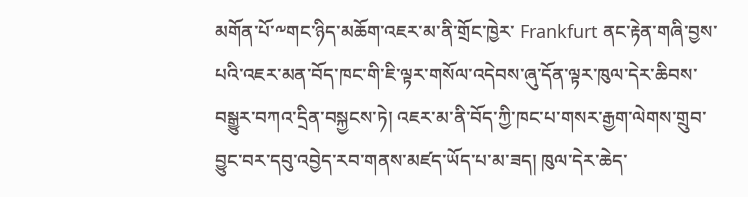མགོན་པོ་༸གང་ཉིད་མཆོག་འཇར་མ་ནི་གྲོང་ཁྱེར་ Frankfurt ནང་རྟེན་གཞི་བྱས་པའི་འཇར་མན་བོད་ཁང་གི་ཇི་ལྟར་གསོལ་འདེབས་ཞུ་དོན་ལྟར་ཁུལ་དེར་ཆིབས་བསྒྱུར་བཀའ་དྲིན་བསྐྱངས་ཏེ། འཇར་མ་ནི་བོད་ཀྱི་ཁང་པ་གསར་རྒྱག་ལེགས་གྲུབ་བྱུང་བར་དབུ་འབྱེད་རབ་གནས་མཛད་ཡོད་པ་མ་ཟད། ཁུལ་དེར་ཆེད་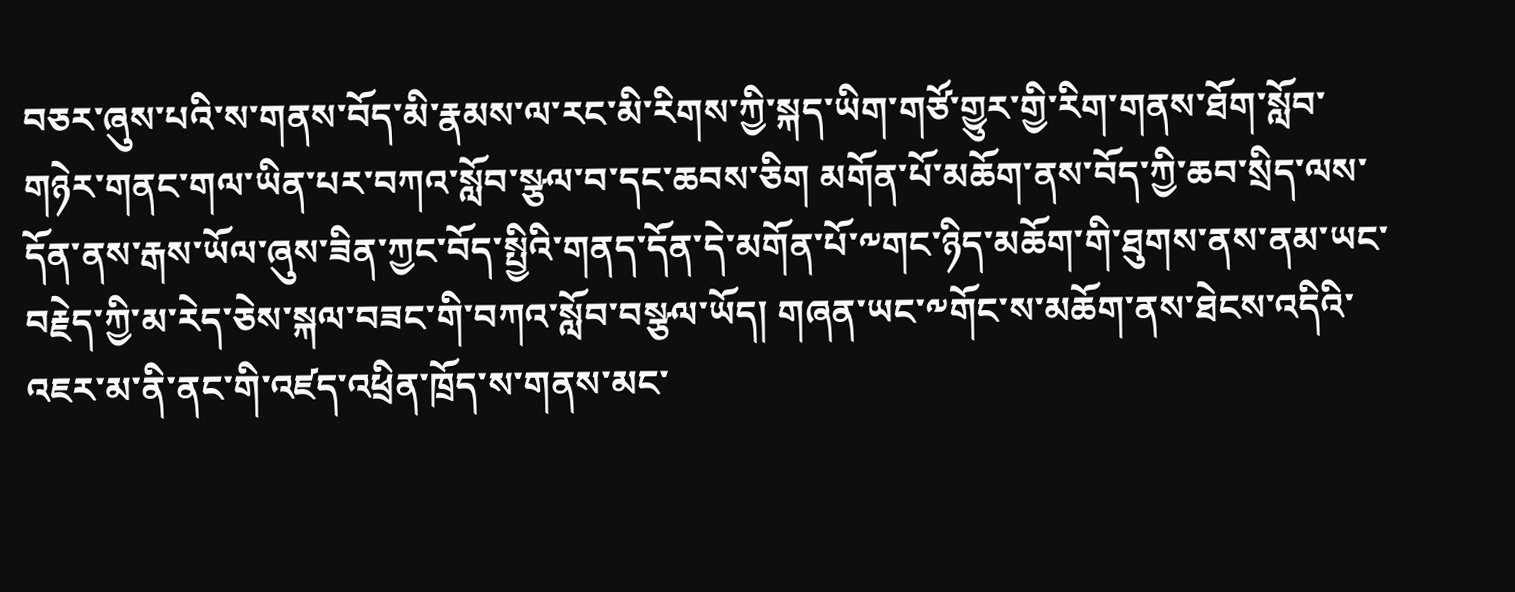བཅར་ཞུས་པའི་ས་གནས་བོད་མི་རྣམས་ལ་རང་མི་རིགས་ཀྱི་སྐད་ཡིག་གཙོ་གྱུར་གྱི་རིག་གནས་ཐོག་སློབ་གཉེར་གནང་གལ་ཡིན་པར་བཀའ་སློབ་སྩལ་བ་དང་ཆབས་ཅིག མགོན་པོ་མཆོག་ནས་བོད་ཀྱི་ཆབ་སྲིད་ལས་དོན་ནས་རྒས་ཡོལ་ཞུས་ཟིན་ཀྱང་བོད་སྤྱིའི་གནད་དོན་དེ་མགོན་པོ་༸གང་ཉིད་མཆོག་གི་ཐུགས་ནས་ནམ་ཡང་བརྗེད་ཀྱི་མ་རེད་ཅེས་སྐལ་བཟང་གི་བཀའ་སློབ་བསྩལ་ཡོད། གཞན་ཡང་༸གོང་ས་མཆོག་ནས་ཐེངས་འདིའི་འཇར་མ་ནི་ནང་གི་འཛད་འཕྲིན་ཁྲོད་ས་གནས་མང་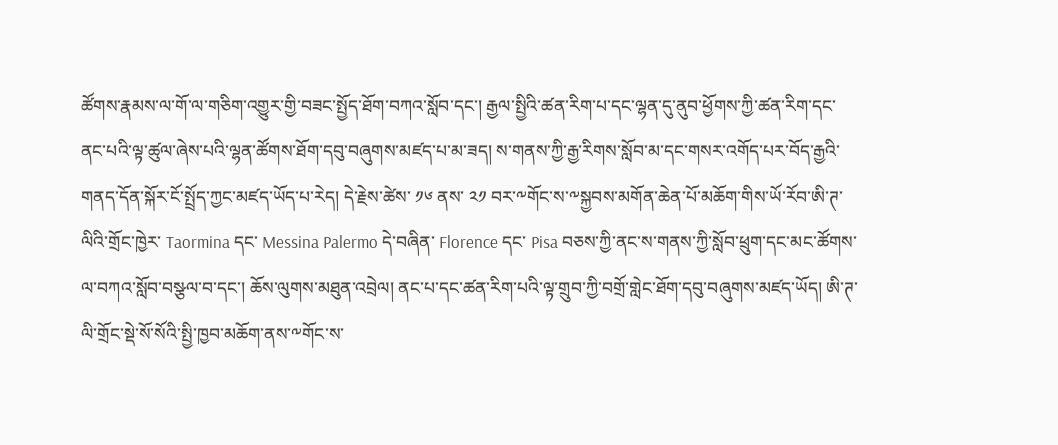ཚོགས་རྣམས་ལ་གོ་ལ་གཅིག་འགྱུར་གྱི་བཟང་སྤྱོད་ཐོག་བཀའ་སློབ་དང་། རྒྱལ་སྤྱིའི་ཚན་རིག་པ་དང་ལྷན་དུ་ནུབ་ཕྱོགས་ཀྱི་ཚན་རིག་དང་ནང་པའི་ལྟ་ཚུལ་ཞེས་པའི་ལྷན་ཚོགས་ཐོག་དབུ་བཞུགས་མཛད་པ་མ་ཟད། ས་གནས་ཀྱི་རྒྱ་རིགས་སློབ་མ་དང་གསར་འགོད་པར་བོད་རྒྱའི་གནད་དོན་སྐོར་ངོ་སྤྲོད་ཀྱང་མཛད་ཡོད་པ་རེད། དེ་རྗེས་ཚེས་ ༡༦ ནས་ ༢༡ བར་༸གོང་ས་༸སྐྱབས་མགོན་ཆེན་པོ་མཆོག་གིས་ཡོ་རོབ་ཨི་ཊ་ལིའི་གྲོང་ཁྱེར་ Taormina དང་ Messina Palermo དེ་བཞིན་ Florence དང་ Pisa བཅས་ཀྱི་ནང་ས་གནས་ཀྱི་སློབ་ཕྲུག་དང་མང་ཚོགས་ལ་བཀའ་སློབ་བསྩལ་བ་དང་། ཆོས་ལུགས་མཐུན་འབྲེལ། ནང་པ་དང་ཚན་རིག་པའི་ལྟ་གྲུབ་ཀྱི་བགྲོ་གླེང་ཐོག་དབུ་བཞུགས་མཛད་ཡོད། ཨི་ཊ་ལི་གྲོང་སྡེ་སོ་སོའི་སྤྱི་ཁྱབ་མཆོག་ནས་༸གོང་ས་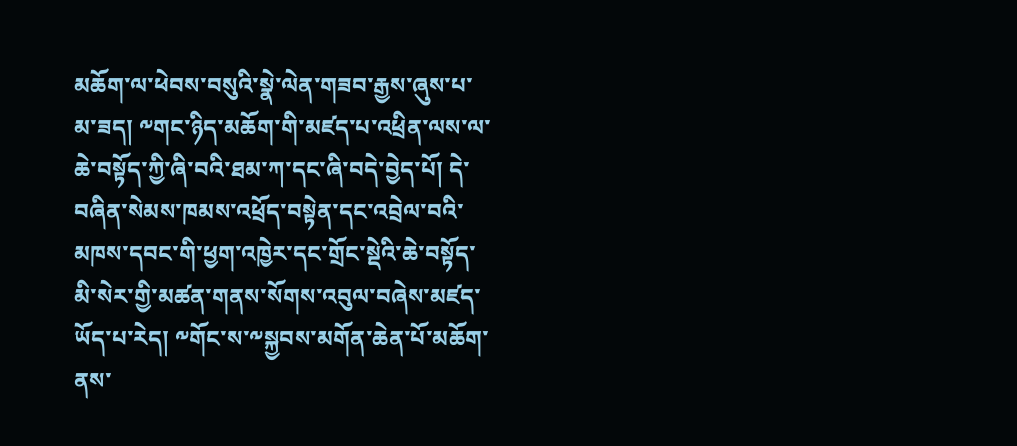མཆོག་ལ་ཕེབས་བསུའི་སྣེ་ལེན་གཟབ་རྒྱས་ཞུས་པ་མ་ཟད། ༸གང་ཉིད་མཆོག་གི་མཛད་པ་འཕྲིན་ལས་ལ་ཆེ་བསྟོད་ཀྱི་ཞི་བའི་ཐམ་ཀ་དང་ཞི་བདེ་བྱེད་པོ། དེ་བཞིན་སེམས་ཁམས་འཕྲོད་བསྟེན་དང་འབྲེལ་བའི་མཁས་དབང་གི་ཕྱག་འཁྱེར་དང་གྲོང་སྡེའི་ཆེ་བསྟོད་མི་སེར་གྱི་མཚན་གནས་སོགས་འབུལ་བཞེས་མཛད་ཡོད་པ་རེད། ༸གོང་ས་༸སྐྱབས་མགོན་ཆེན་པོ་མཆོག་ནས་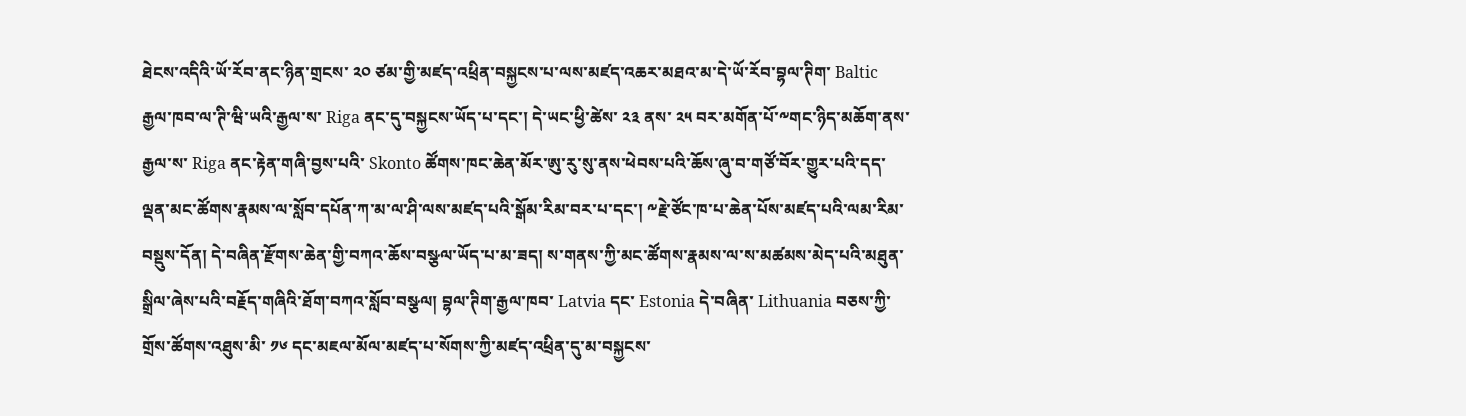ཐེངས་འདིའི་ཡོ་རོབ་ནང་ཉིན་གྲངས་ ༢༠ ཙམ་གྱི་མཛད་འཕྲིན་བསྐྱངས་པ་ལས་མཛད་འཆར་མཐའ་མ་དེ་ཡོ་རོབ་བྷལ་ཊིག་ Baltic རྒྱལ་ཁབ་ལ་ཊི་ཝི་ཡའི་རྒྱལ་ས་ Riga ནང་དུ་བསྐྱངས་ཡོད་པ་དང་། དེ་ཡང་ཕྱི་ཚེས་ ༢༣ ནས་ ༢༥ བར་མགོན་པོ་༸གང་ཉིད་མཆོག་ནས་རྒྱལ་ས་ Riga ནང་རྟེན་གཞི་བྱས་པའི་ Skonto ཚོགས་ཁང་ཆེན་མོར་ཨུ་རུ་སུ་ནས་ཕེབས་པའི་ཆོས་ཞུ་བ་གཙོ་བོར་གྱུར་པའི་དད་ལྡན་མང་ཚོགས་རྣམས་ལ་སློབ་དཔོན་ཀ་མ་ལ་ཤི་ལས་མཛད་པའི་སྒོམ་རིམ་བར་པ་དང་། ༸རྗེ་ཙོང་ཁ་པ་ཆེན་པོས་མཛད་པའི་ལམ་རིམ་བསྡུས་དོན། དེ་བཞིན་རྫོགས་ཆེན་གྱི་བཀའ་ཆོས་བསྩལ་ཡོད་པ་མ་ཟད། ས་གནས་ཀྱི་མང་ཚོགས་རྣམས་ལ་ས་མཚམས་མེད་པའི་མཐུན་སྒྲིལ་ཞེས་པའི་བརྗོད་གཞིའི་ཐོག་བཀའ་སློབ་བསྩལ། བྷལ་ཊིག་རྒྱལ་ཁབ་ Latvia དང་ Estonia དེ་བཞིན་ Lithuania བཅས་ཀྱི་གྲོས་ཚོགས་འཐུས་མི་ ༡༦ དང་མཇལ་མོལ་མཛད་པ་སོགས་ཀྱི་མཛད་འཕྲིན་དུ་མ་བསྐྱངས་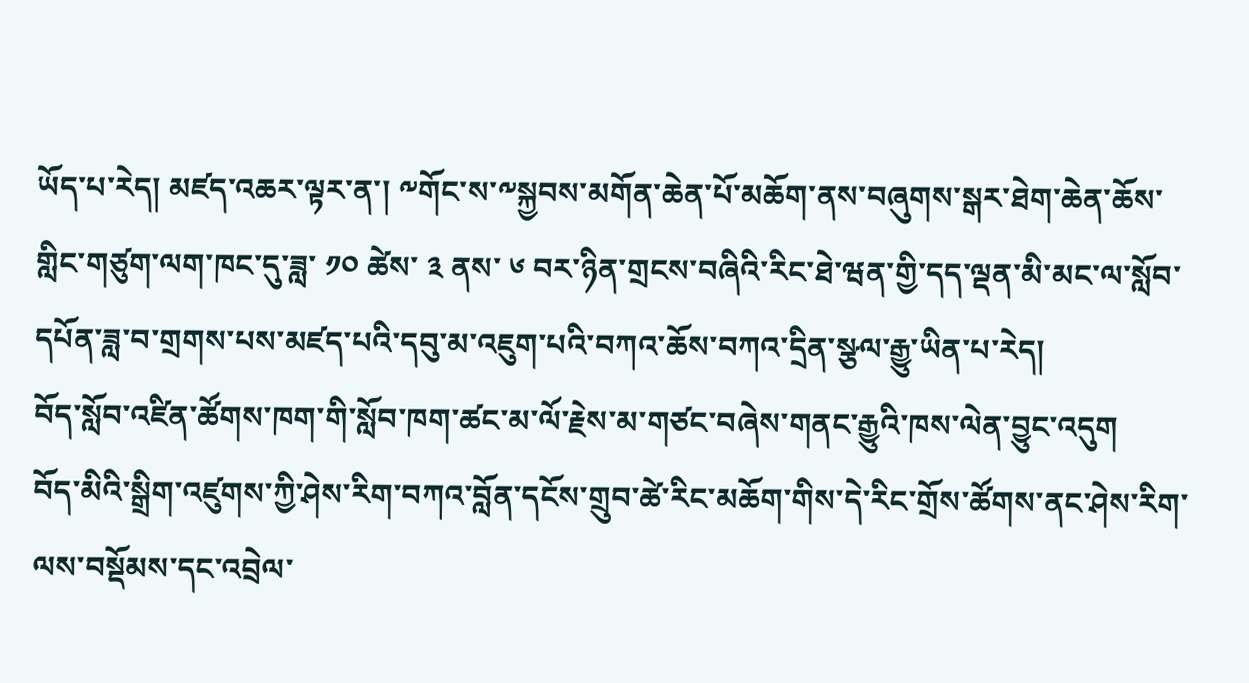ཡོད་པ་རེད། མཛད་འཆར་ལྟར་ན་། ༸གོང་ས་༸སྐྱབས་མགོན་ཆེན་པོ་མཆོག་ནས་བཞུགས་སྒར་ཐེག་ཆེན་ཆོས་གླིང་གཙུག་ལག་ཁང་དུ་ཟླ་ ༡༠ ཚེས་ ༣ ནས་ ༦ བར་ཉིན་གྲངས་བཞིའི་རིང་ཐེ་ཝན་གྱི་དད་ལྡན་མི་མང་ལ་སློབ་དཔོན་ཟླ་བ་གྲགས་པས་མཛད་པའི་དབུ་མ་འཇུག་པའི་བཀའ་ཆོས་བཀའ་དྲིན་སྩལ་རྒྱུ་ཡིན་པ་རེད།
བོད་སློབ་འཛིན་ཚོགས་ཁག་གི་སློབ་ཁག་ཚང་མ་ལོ་རྗེས་མ་གཙང་བཞེས་གནང་རྒྱུའི་ཁས་ལེན་བྱུང་འདུག
བོད་མིའི་སྒྲིག་འཛུགས་ཀྱི་ཤེས་རིག་བཀའ་བློན་དངོས་གྲུབ་ཚེ་རིང་མཆོག་གིས་དེ་རིང་གྲོས་ཚོགས་ནང་ཤེས་རིག་ལས་བསྡོམས་དང་འབྲེལ་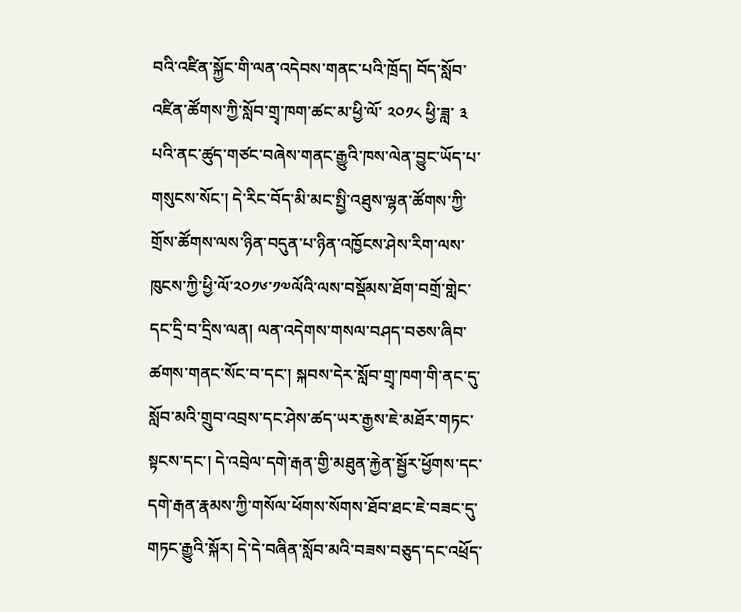བའི་འཛིན་སྐྱོང་གི་ལན་འདེབས་གནང་པའི་ཁྲོད། བོད་སློབ་འཛིན་ཚོགས་ཀྱི་སློབ་གྲྭ་ཁག་ཚང་མ་ཕྱི་ལོ་ ༢༠༡༨ ཕྱི་ཟླ་ ༣ པའི་ནང་ཚུད་གཙང་བཞེས་གནང་རྒྱུའི་ཁས་ལེན་བྱུང་ཡོད་པ་གསུངས་སོང་། དེ་རིང་བོད་མི་མང་སྤྱི་འཐུས་ལྷན་ཚོགས་ཀྱི་གྲོས་ཚོགས་ལས་ཉིན་བདུན་པ་ཉིན་འཁྱོངས་ཤེས་རིག་ལས་ཁུངས་ཀྱི་ཕྱི་ལོ་༢༠༡༦་༡༧ལོའི་ལས་བསྡོམས་ཐོག་བགྲོ་གླེང་དང་དྲི་བ་དྲིས་ལན། ལན་འདེགས་གསལ་བཤད་བཅས་ཞིབ་ཚགས་གནང་སོང་བ་དང་། སྐབས་དེར་སློབ་གྲྭ་ཁག་གི་ནང་དུ་སློབ་མའི་གྲུབ་འབྲས་དང་ཤེས་ཚད་ཡར་རྒྱས་ཇེ་མཐོར་གཏང་སྟངས་དང་། དེ་འབྲེལ་དགེ་རྒན་གྱི་མཐུན་རྐྱེན་སྦྱོར་ཕྱོགས་དང་དགེ་རྒན་རྣམས་ཀྱི་གསོལ་ཕོགས་སོགས་ཐོབ་ཐང་ཇེ་བཟང་དུ་གཏང་རྒྱུའི་སྐོར། དེ་དེ་བཞིན་སློབ་མའི་བཟས་བཅུད་དང་འཕྲོད་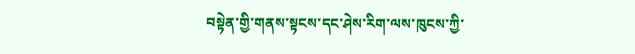བསྟེན་གྱི་གནས་སྟངས་དང་ཤེས་རིག་ལས་ཁུངས་ཀྱི་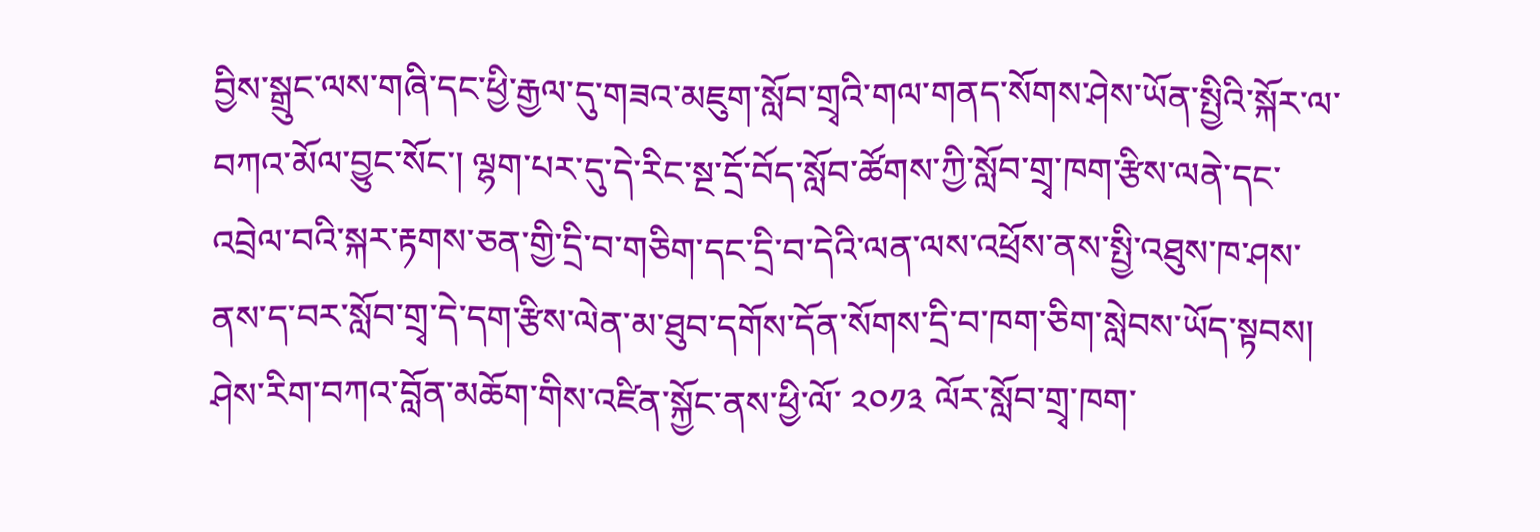བྱིས་སྒྲུང་ལས་གཞི་དང་ཕྱི་རྒྱལ་དུ་གཟའ་མཇུག་སློབ་གྲྭའི་གལ་གནད་སོགས་ཤེས་ཡོན་སྤྱིའི་སྐོར་ལ་བཀའ་མོལ་བྱུང་སོང་། ལྷག་པར་དུ་དེ་རིང་སྔ་དྲོ་བོད་སློབ་ཚོགས་ཀྱི་སློབ་གྲྭ་ཁག་རྩིས་ལནེ་དང་འབྲེལ་བའི་སྐར་རྟགས་ཅན་གྱི་དྲི་བ་གཅིག་དང་དྲི་བ་དེའི་ལན་ལས་འཕྲོས་ནས་སྤྱི་འཐུས་ཁ་ཤས་ནས་ད་བར་སློབ་གྲྭ་དེ་དག་རྩིས་ལེན་མ་ཐུབ་དགོས་དོན་སོགས་དྲི་བ་ཁག་ཅིག་སླེབས་ཡོད་སྟབས། ཤེས་རིག་བཀའ་བློན་མཆོག་གིས་འཛིན་སྐྱོང་ནས་ཕྱི་ལོ་ ༢༠༡༣ ལོར་སློབ་གྲྭ་ཁག་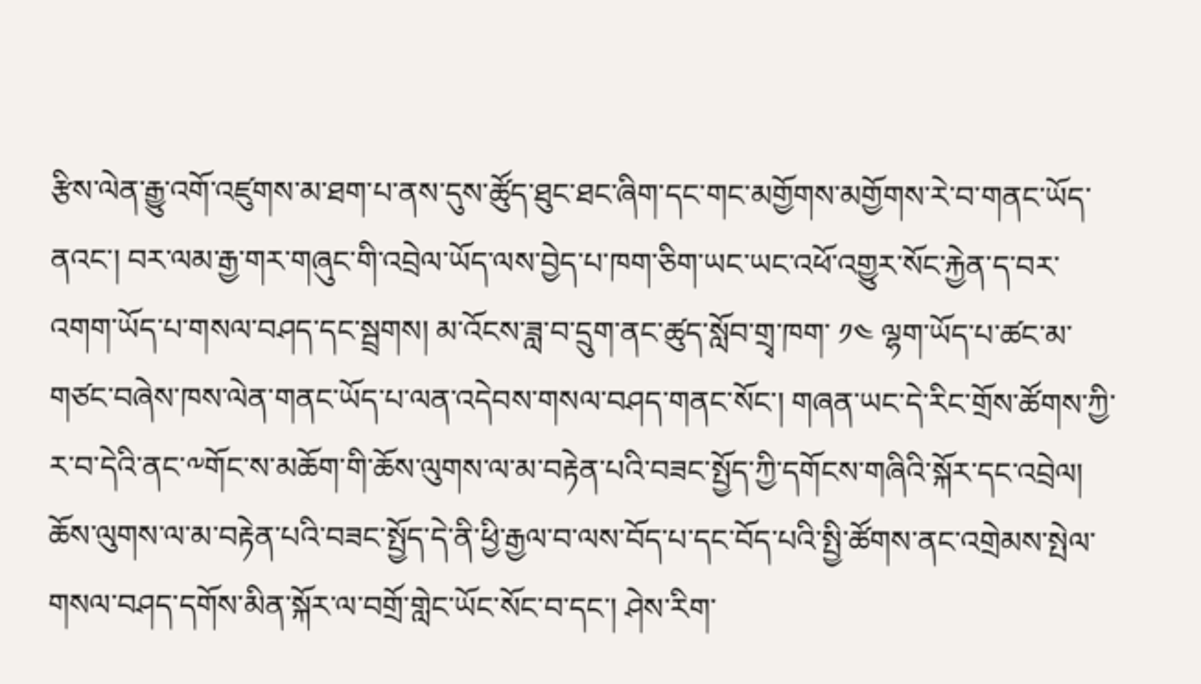རྩིས་ལེན་རྒྱུ་འགོ་འཛུགས་མ་ཐག་པ་ནས་དུས་ཚོུད་ཐུང་ཐང་ཞིག་དང་གང་མགྱོགས་མགྱོགས་རེ་བ་གནང་ཡོད་ནའང་། བར་ལམ་རྒྱ་གར་གཞུང་གི་འབྲེལ་ཡོད་ལས་བྱེད་པ་ཁག་ཅིག་ཡང་ཡང་འཕོ་འགྱུར་སོང་རྐྱེན་ད་བར་འགག་ཡོད་པ་གསལ་བཤད་དང་སྦྲགས། མ་འོངས་ཟླ་བ་དྲུག་ནང་ཚུད་སློབ་གྲྭ་ཁག་ ༡༤ ལྷག་ཡོད་པ་ཚང་མ་གཙང་བཞེས་ཁས་ལེན་གནང་ཡོད་པ་ལན་འདེབས་གསལ་བཤད་གནང་སོང་། གཞན་ཡང་དེ་རིང་གྲོས་ཚོགས་ཀྱི་ར་བ་དེའི་ནང་༸གོང་ས་མཆོག་གི་ཆོས་ལུགས་ལ་མ་བརྟེན་པའི་བཟང་སྤྱོད་ཀྱི་དགོངས་གཞིའི་སྐོར་དང་འབྲེལ། ཆོས་ལུགས་ལ་མ་བརྟེན་པའི་བཟང་སྤྱོད་དེ་ནི་ཕྱི་རྒྱལ་བ་ལས་བོད་པ་དང་བོད་པའི་སྤྱི་ཚོགས་ནང་འགྲེམས་སྤེལ་གསལ་བཤད་དགོས་མིན་སྐོར་ལ་བགྲོ་གླེང་ཡོང་སོང་བ་དང་། ཤེས་རིག་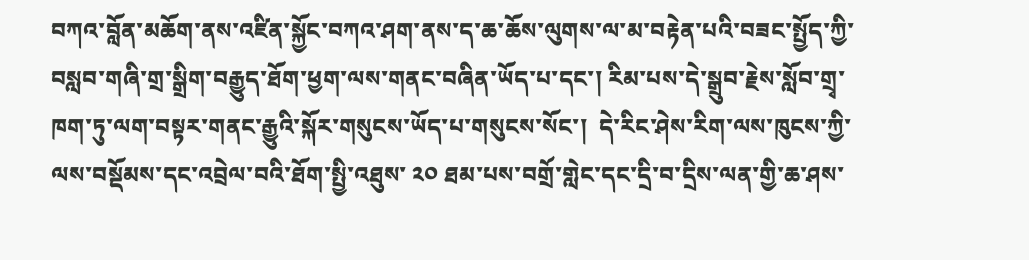བཀའ་བློན་མཆོག་ནས་འཛིན་སྐྱོང་བཀའ་ཤག་ནས་ད་ཆ་ཆོས་ལུགས་ལ་མ་བརྟེན་པའི་བཟང་སྤྱོད་ཀྱི་བསླབ་གཞི་གྲ་སྒྲིག་བརྒྱུད་ཐོག་ཕྱག་ལས་གནང་བཞིན་ཡོད་པ་དང་། རིམ་པས་དེ་སྒྲུབ་རྗེས་སློབ་གྲྭ་ཁག་ཏུ་ལག་བསྟར་གནང་རྒྱུའི་སྐོར་གསུངས་ཡོད་པ་གསུངས་སོང་།  དེ་རིང་ཤེས་རིག་ལས་ཁུངས་ཀྱི་ལས་བསྡོམས་དང་འབྲེལ་བའི་ཐོག་སྤྱི་འཐུས་ ༢༠ ཐམ་པས་བགྲོ་གླེང་དང་དྲི་བ་དྲིས་ལན་གྱི་ཆ་ཤས་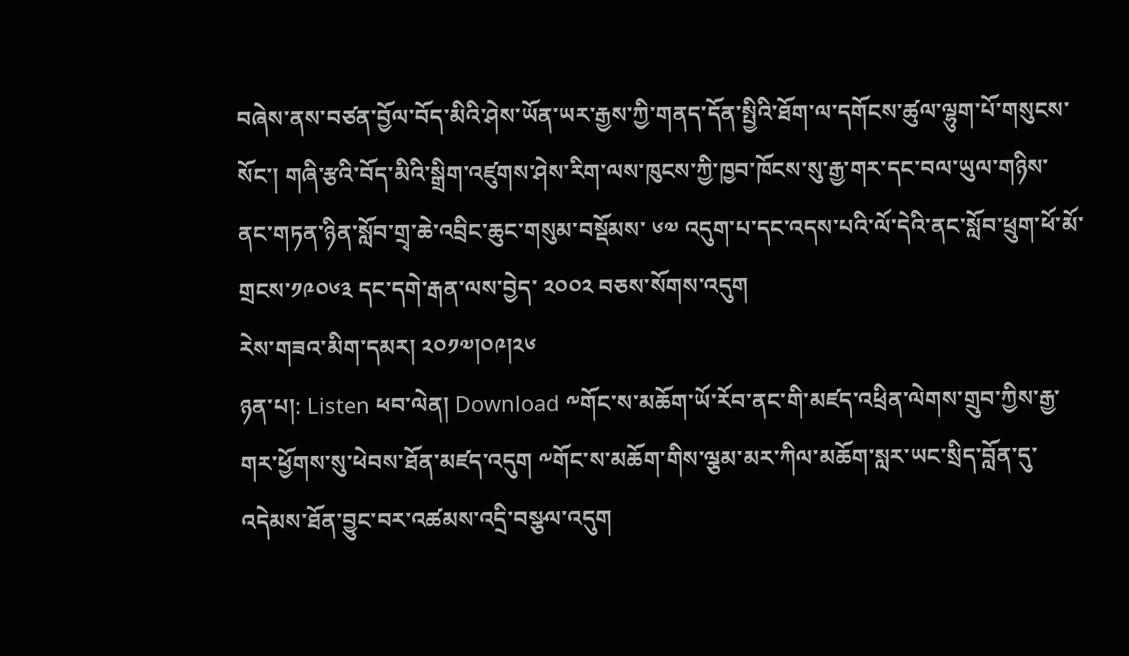བཞེས་ནས་བཙན་བྱོལ་བོད་མིའི་ཤེས་ཡོན་ཡར་རྒྱས་ཀྱི་གནད་དོན་སྤྱིའི་ཐོག་ལ་དགོངས་ཚུལ་ལྷུག་པོ་གསུངས་སོང་། གཞི་རྩའི་བོད་མིའི་སྒྲིག་འཛུགས་ཤེས་རིག་ལས་ཁུངས་ཀྱི་ཁྱབ་ཁོངས་སུ་རྒྱ་གར་དང་བལ་ཡུལ་གཉིས་ནང་གཏན་ཉིན་སློབ་གྲྭ་ཆེ་འབྲིང་ཆུང་གསུམ་བསྡོམས་ ༦༧ འདུག་པ་དང་འདས་པའི་ལོ་དེའི་ནང་སློབ་ཕྲུག་ཕོ་མོ་གྲངས་༡༩༠༦༣ དང་དགེ་རྒན་ལས་བྱེད་ ༢༠༠༢ བཅས་སོགས་འདུག
རེས་གཟའ་མིག་དམར། ༢༠༡༧།༠༩།༢༦
ཉན་པ།: Listen ཕབ་ལེན། Download ༸གོང་ས་མཆོག་ཡོ་རོབ་ནང་གི་མཛད་འཕྲིན་ལེགས་གྲུབ་ཀྱིས་རྒྱ་གར་ཕྱོགས་སུ་ཕེབས་ཐོན་མཛད་འདུག ༸གོང་ས་མཆོག་གིས་ལྕམ་མར་ཀིལ་མཆོག་སླར་ཡང་སྲིད་བློན་དུ་འདེམས་ཐོན་བྱུང་བར་འཚམས་འདྲི་བསྩལ་འདུག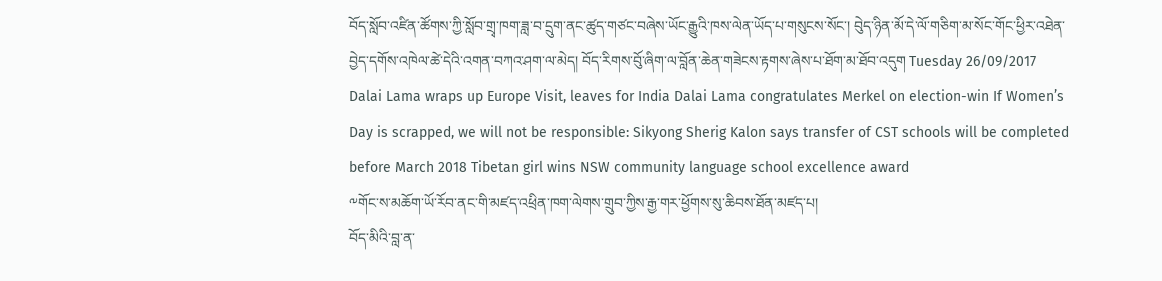བོད་སློབ་འཛིན་ཚོགས་ཀྱི་སློབ་གྲྭ་ཁག་ཟླ་བ་དྲུག་ནང་ཚུད་གཙང་བཞེས་ཡོང་རྒྱུའི་ཁས་ལེན་ཡོད་པ་གསུངས་སོང་། བེུད་ཉིན་མོ་དེ་ལོ་གཅིག་མ་སོང་གོང་ཕྱིར་འཐེན་བྱེད་དགོས་འཁེལ་ཚེ་དེའི་འགན་བཀའ་ཤག་ལ་མེད། བོད་རིགས་བོུ་ཞིག་ལ་བློན་ཆེན་གཟེངས་རྟགས་ཞེས་པ་ཐོག་མ་ཐོབ་འདུག Tuesday 26/09/2017 Dalai Lama wraps up Europe Visit, leaves for India Dalai Lama congratulates Merkel on election-win If Women’s Day is scrapped, we will not be responsible: Sikyong Sherig Kalon says transfer of CST schools will be completed before March 2018 Tibetan girl wins NSW community language school excellence award
༸གོང་ས་མཆོག་ཡོ་རོབ་ནང་གི་མཛད་འཕྲིན་ཁག་ལེགས་གྲུབ་ཀྱིས་རྒྱ་གར་ཕྱོགས་སུ་ཆིབས་ཐོན་མཛད་པ།
བོད་མིའི་བླ་ན་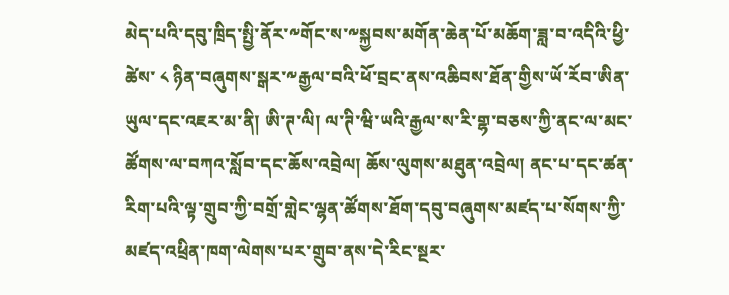མེད་པའི་དབུ་ཁྲིད་སྤྱི་ནོར་༸གོང་ས་༸སྐྱབས་མགོན་ཆེན་པོ་མཆོག་ཟླ་བ་འདིའི་ཕྱི་ཚེས་ ༨ ཉིན་བཞུགས་སྒར་༸རྒྱལ་བའི་ཕོ་བྲང་ནས་འཆིབས་ཐོན་གྱིས་ཡོ་རོབ་ཨིན་ཡུལ་དང་འཇར་མ་ནི། ཨི་ཊ་ལི། ལ་ཊི་ཝི་ཡའི་རྒྱལ་ས་རི་གྷ་བཅས་ཀྱི་ནང་ལ་མང་ཚོགས་ལ་བཀའ་སློབ་དང་ཆོས་འབྲེལ། ཆོས་ལུགས་མཐུན་འབྲེལ། ནང་པ་དང་ཚན་རིག་པའི་ལྟ་གྲུབ་ཀྱི་བགྲོ་གླེང་ལྷན་ཚོགས་ཐོག་དབུ་བཞུགས་མཛད་པ་སོགས་ཀྱི་མཛད་འཕྲིན་ཁག་ལེགས་པར་གྲུབ་ནས་དེ་རིང་སྔར་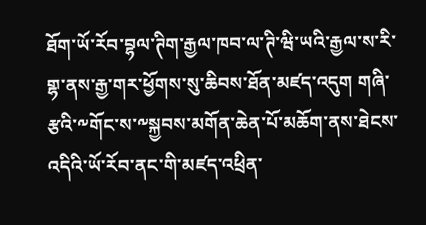ཐོག་ཡོ་རོབ་བྷལ་ཊིག་རྒྱལ་ཁབ་ལ་ཊི་ཝི་ཡའི་རྒྱལ་ས་རི་གྷ་ནས་རྒྱ་གར་ཕྱོགས་སུ་ཆིབས་ཐོན་མཛད་འདུག གཞི་རྩའི་༸གོང་ས་༸སྐྱབས་མགོན་ཆེན་པོ་མཆོག་ནས་ཐེངས་འདིའི་ཡོ་རོབ་ནང་གི་མཛད་འཕྲིན་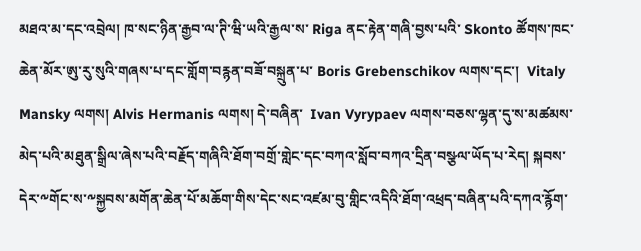མཐའ་མ་དང་འབྲེལ། ཁ་སང་ཉིན་རྒྱབ་ལ་ཊི་ཝི་ཡའི་རྒྱལ་ས་ Riga ནང་རྟེན་གཞི་བྱས་པའི་ Skonto ཚོགས་ཁང་ཆེན་མོར་ཨུ་རུ་སུའི་གཞས་པ་དང་གློག་བརྙན་བཟོ་བསྐྲུན་པ་ Boris Grebenschikov ལགས་དང་།  Vitaly Mansky ལགས། Alvis Hermanis ལགས། དེ་བཞིན་  Ivan Vyrypaev ལགས་བཅས་ལྷན་དུ་ས་མཚམས་མེད་པའི་མཐུན་སྒྲིལ་ཞེས་པའི་བརྗོད་གཞིའི་ཐོག་བགྲོ་གླེང་དང་བཀའ་སློབ་བཀའ་དྲིན་བསྩལ་ཡོད་པ་རེད། སྐབས་དེར་༸གོང་ས་༸སྐྱབས་མགོན་ཆེན་པོ་མཆོག་གིས་དེང་སང་འཛམ་བུ་གླིང་འདིའི་ཐོག་འཕྲད་བཞིན་པའི་དཀའ་རྙོག་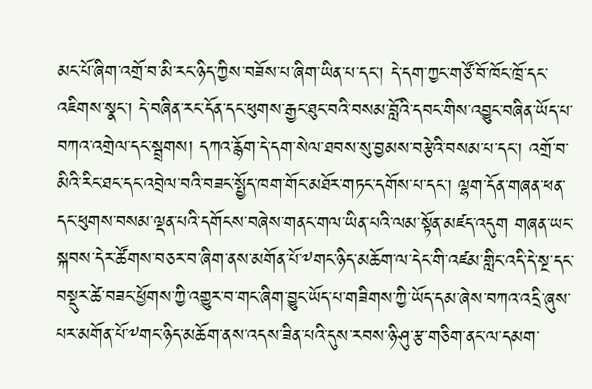མང་པོ་ཞིག་འགྲོ་བ་མི་རང་ཉིད་ཀྱིས་བཟོས་པ་ཞིག་ཡིན་པ་དང་། དེ་དག་ཀྱང་གཙོ་བོ་ཁོང་ཁྲོ་དང་འཇིགས་སྣང་། དེ་བཞིན་རང་དོན་དང་ཕུགས་རྒྱང་ཐུང་བའི་བསམ་བློའི་དབང་གིས་འབྱུང་བཞིན་ཡོད་པ་བཀའ་འགྲེལ་དང་སྦྲགས། དཀའ་རྙོག་དེ་དག་སེལ་ཐབས་སུ་བྱམས་བརྩེའི་བསམ་པ་དང་། འགྲོ་བ་མིའི་རིང་ཐང་དང་འབྲེལ་བའི་བཟང་སྤྱོད་ཁག་གོང་མཐོར་གཏང་དགོས་པ་དང་། ལྷག་དོན་གཞན་ཕན་དང་ཕུགས་བསམ་ལྡན་པའི་དགོངས་བཞེས་གནང་གལ་ཡིན་པའི་ལམ་སྟོན་མཛད་འདུག གཞན་ཡང་སྐབས་དེར་ཚོགས་བཅར་བ་ཞིག་ནས་མགོན་པོ་༸གང་ཉིད་མཆོག་ལ་དེང་གི་འཛམ་གླིང་འདི་དེ་སྔ་དང་བསྡུར་ཚེ་བཟང་ཕྱོགས་ཀྱི་འགྱུར་བ་གང་ཞིག་བྱུང་ཡོད་པ་གཟིགས་ཀྱི་ཡོད་དམ་ཞེས་བཀའ་འདྲི་ཞུས་པར་མགོན་པོ་༸གང་ཉིད་མཆོག་ནས་འདས་ཟིན་པའི་དུས་རབས་ཉི་ཤུ་རྩ་གཅིག་ནང་ལ་དམག་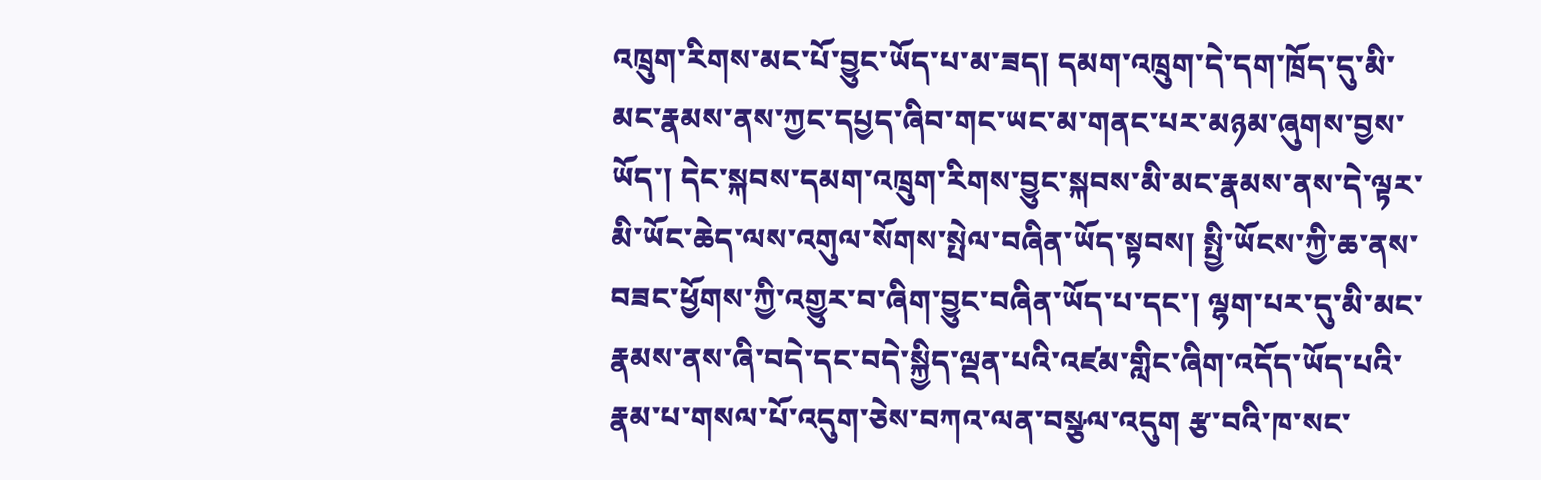འཁྲུག་རིགས་མང་པོ་བྱུང་ཡོད་པ་མ་ཟད། དམག་འཁྲུག་དེ་དག་ཁྲོད་དུ་མི་མང་རྣམས་ནས་ཀྱང་དཔྱད་ཞིབ་གང་ཡང་མ་གནང་པར་མཉམ་ཞུགས་བྱས་ཡོད་། དེང་སྐབས་དམག་འཁྲུག་རིགས་བྱུང་སྐབས་མི་མང་རྣམས་ནས་དེ་ལྟར་མི་ཡོང་ཆེད་ལས་འགུལ་སོགས་སྤེལ་བཞིན་ཡོད་སྟབས། སྤྱི་ཡོངས་ཀྱི་ཆ་ནས་བཟང་ཕྱོགས་ཀྱི་འགྱུར་བ་ཞིག་བྱུང་བཞིན་ཡོད་པ་དང་། ལྷག་པར་དུ་མི་མང་རྣམས་ནས་ཞི་བདེ་དང་བདེ་སྐྱིད་ལྡན་པའི་འཛམ་གླིང་ཞིག་འདོད་ཡོད་པའི་རྣམ་པ་གསལ་པོ་འདུག་ཅེས་བཀའ་ལན་བསྩལ་འདུག རྩ་བའི་ཁ་སང་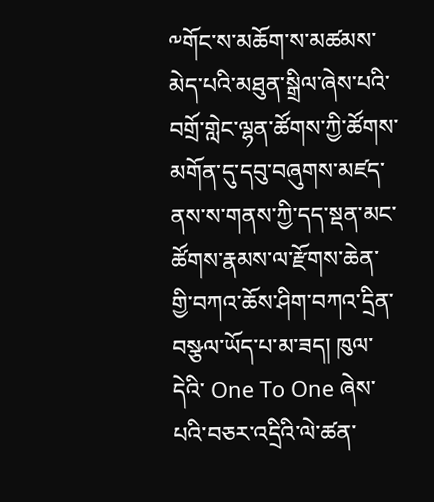༸གོང་ས་མཆོག་ས་མཚམས་མེད་པའི་མཐུན་སྒྲིལ་ཞེས་པའི་བགྲོ་གླེང་ལྷན་ཚོགས་ཀྱི་ཚོགས་མགོན་དུ་དབུ་བཞུགས་མཛད་ནས་ས་གནས་ཀྱི་དད་སྡན་མང་ཚོགས་རྣམས་ལ་རྫོགས་ཆེན་གྱི་བཀའ་ཆོས་ཤིག་བཀའ་དྲིན་བསྩལ་ཡོད་པ་མ་ཟད། ཁུལ་དེའི་ One To One ཞེས་པའི་བཅར་འདྲིའི་ལེ་ཚན་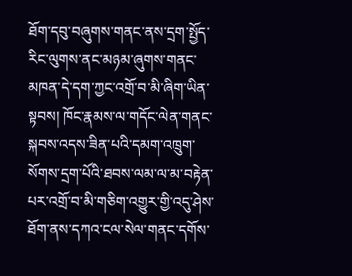ཐོག་དབུ་བཞུགས་གནང་ནས་དྲག་སྤྱོད་རིང་ལུགས་ནང་མཉམ་ཞུགས་གནང་མཁན་དེ་དག་ཀྱང་འགྲོ་བ་མི་ཞིག་ཡིན་སྟབས། ཁོང་རྣམས་ལ་གདོང་ལེན་གནང་སྐབས་འདས་ཟིན་པའི་དམག་འཁྲུག་སོགས་དྲག་པོའི་ཐབས་ལམ་ལ་མ་བརྟེན་པར་འགྲོ་བ་མི་གཅིག་འགྱུར་གྱི་འདུ་ཤེས་ཐོག་ནས་དཀའ་ངལ་སེལ་གནང་དགོས་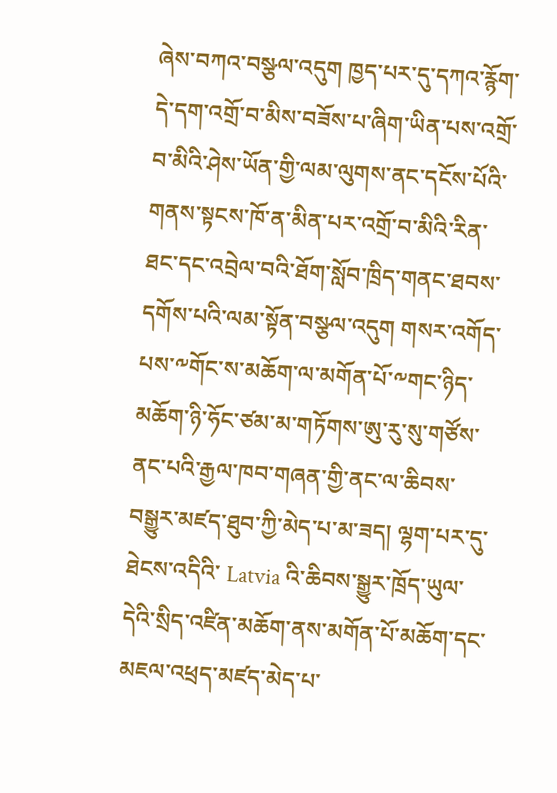ཞེས་བཀའ་བསྩལ་འདུག ཁྱད་པར་དུ་དཀའ་རྙོག་དེ་དག་འགྲོ་བ་མིས་བཟོས་པ་ཞིག་ཡིན་པས་འགྲོ་བ་མིའི་ཤེས་ཡོན་གྱི་ལམ་ལུགས་ནང་དངོས་པོའི་གནས་སྟངས་ཁོ་ན་མིན་པར་འགྲོ་བ་མིའི་རིན་ཐང་དང་འབྲེལ་བའི་ཐོག་སློབ་ཁྲིད་གནང་ཐབས་དགོས་པའི་ལམ་སྟོན་བསྩལ་འདུག གསར་འགོད་པས་༸གོང་ས་མཆོག་ལ་མགོན་པོ་༸གང་ཉིད་མཆོག་ཉི་ཧོང་ཙམ་མ་གཏོགས་ཨུ་རུ་སུ་གཙོས་ནང་པའི་རྒྱལ་ཁབ་གཞན་གྱི་ནང་ལ་ཆིབས་བསྒྱུར་མཛད་ཐུབ་ཀྱི་མེད་པ་མ་ཟད། ལྷག་པར་དུ་ཐེངས་འདིའི་ Latvia འི་ཆིབས་སྒྱུར་ཁྲོད་ཡུལ་དེའི་སྲིད་འཛིན་མཆོག་ནས་མགོན་པོ་མཆོག་དང་མཇལ་འཕྲད་མཛད་མེད་པ་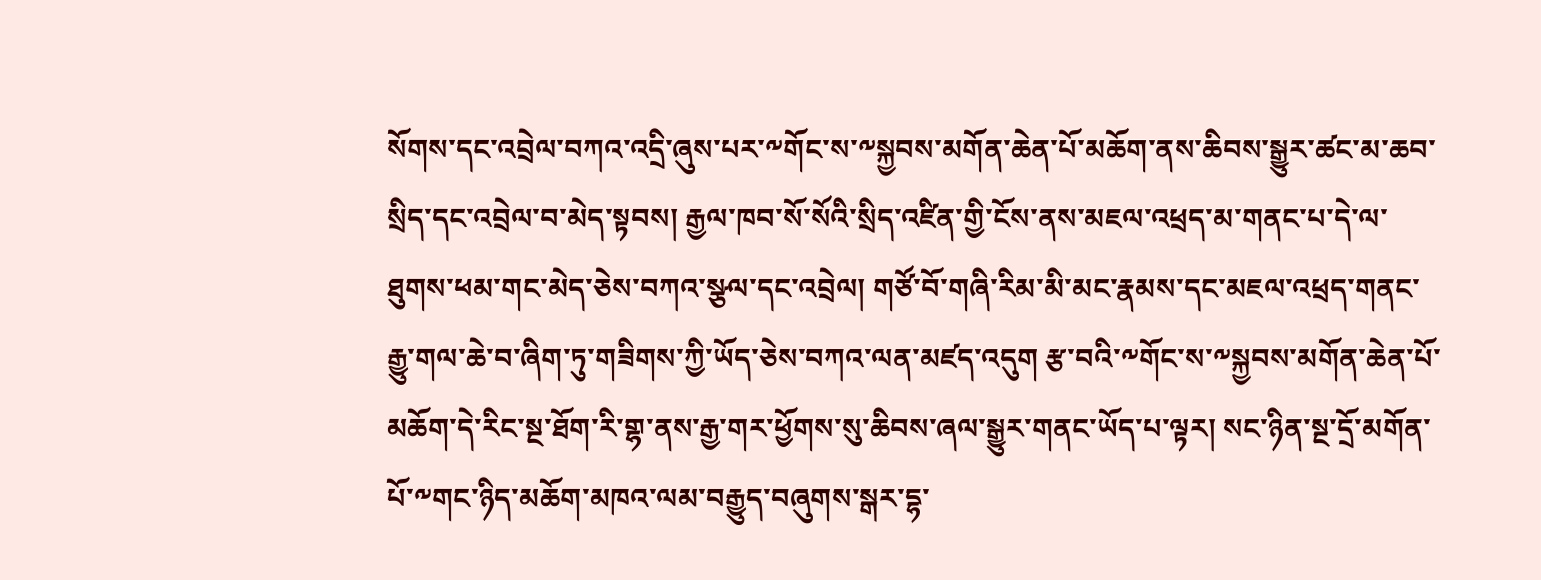སོགས་དང་འབྲེལ་བཀའ་འདྲི་ཞུས་པར་༸གོང་ས་༸སྐྱབས་མགོན་ཆེན་པོ་མཆོག་ནས་ཆིབས་སྒྱུར་ཚང་མ་ཆབ་སྲིད་དང་འབྲེལ་བ་མེད་སྟབས། རྒྱལ་ཁབ་སོ་སོའི་སྲིད་འཛིན་གྱི་ངོས་ནས་མཇལ་འཕྲད་མ་གནང་པ་དེ་ལ་ཐུགས་ཕམ་གང་མེད་ཅེས་བཀའ་སྩལ་དང་འབྲེལ། གཙོ་བོ་གཞི་རིམ་མི་མང་རྣམས་དང་མཇལ་འཕྲད་གནང་རྒྱུ་གལ་ཆེ་བ་ཞིག་ཏུ་གཟིགས་ཀྱི་ཡོད་ཅེས་བཀའ་ལན་མཛད་འདུག རྩ་བའི་༸གོང་ས་༸སྐྱབས་མགོན་ཆེན་པོ་མཆོག་དེ་རིང་སྔ་ཐོག་རི་གྷ་ནས་རྒྱ་གར་ཕྱོགས་སུ་ཆིབས་ཞལ་སྒྱུར་གནང་ཡོད་པ་ལྟར། སང་ཉིན་སྔ་དྲོ་མགོན་པོ་༸གང་ཉིད་མཆོག་མཁའ་ལམ་བརྒྱུད་བཞུགས་སྒར་དྷ་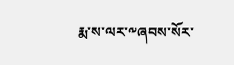རྨ་ས་ལར་༸ཞབས་སོར་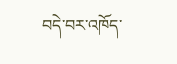བདེ་བར་འཁོད་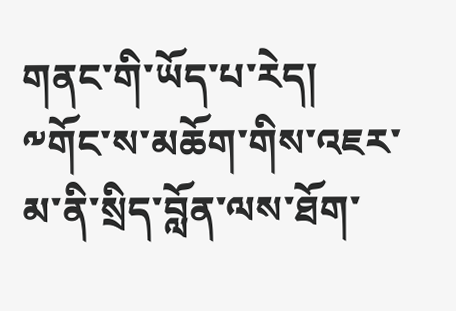གནང་གི་ཡོད་པ་རེད།
༸གོང་ས་མཆོག་གིས་འཇར་མ་ནི་སྲིད་བློན་ལས་ཐོག་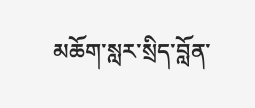མཆོག་སླར་སྲིད་བློན་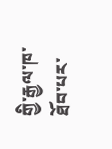གྱི་རྒྱལ་ཁ་ཐོབ་པར་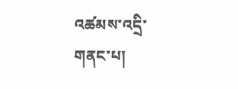འཚམས་འདྲི་གནང་པ།